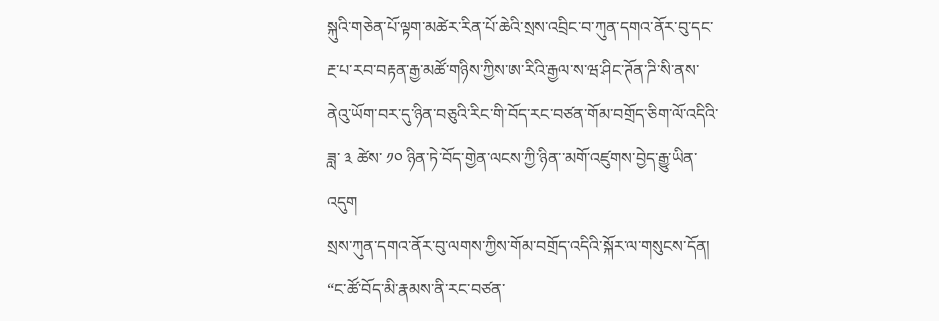སྐུའི་གཅེན་པོ་ལྟག་མཚེར་རིན་པོ་ཆེའི་སྲས་འབྲིང་བ་ཀུན་དགའ་ནོར་བུ་དང་རྔ་པ་རབ་བརྟན་རྒྱ་མཚོ་གཉིས་ཀྱིས་ཨ་རིའི་རྒྱལ་ས་ཝ་ཤིང་ཊོན་ཌི་སི་ནས་ནེའུ་ཡོག་བར་དུ་ཉིན་བཅུའི་རིང་གི་བོད་རང་བཙན་གོམ་བགྲོད་ཅིག་ལོ་འདིའི་ཟླ་ ༣ ཚེས་ ༡༠ ཉིན་ཏེ་བོད་གྱེན་ལངས་ཀྱི་ཉིན་་མགོ་འཛུགས་བྱེད་རྒྱུ་ཡིན་འདུག
སྲས་ཀུན་དགའ་ནོར་བུ་ལགས་ཀྱིས་གོམ་བགྲོད་འདིའི་སྐོར་ལ་གསུངས་དོན། “ང་ཚོ་བོད་མི་རྣམས་ནི་རང་བཙན་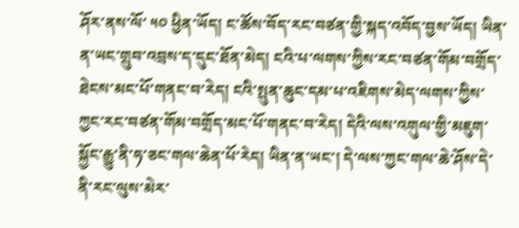ཤོར་ནས་ལོ་ ༥༠ ཕྱིན་ཡོད། ང་ཚོས་བོད་རང་བཙན་གྱི་སྐད་འབོད་བྱས་ཡོད། ཡིན་ན་ཡང་གྲུབ་འབྲས་ད་དུང་ཐོན་མེད། ངའི་པ་ལགས་ཀྱིས་རང་བཙན་གོམ་བགྲོད་ཐེངས་མང་པོ་གནང་བ་རེད། ངའི་སྤུན་ཆུང་དམ་པ་འཇིགས་མེད་ལགས་ཀྱིས་ཀྱང་རང་བཙན་གོམ་བགྲོད་མང་པོ་གནང་བ་རེད། དེའི་ལས་འགུལ་གྱི་མཇུག་སྐྱོང་རྒྱུ་ནི་ཧ་ཅང་གལ་ཆེན་པོ་རེད། ཡིན་ན་ཡང་། དེ་ལས་ཀྱང་གལ་ཆེ་ཤོས་དེ་ནི་རང་ལུས་མེར་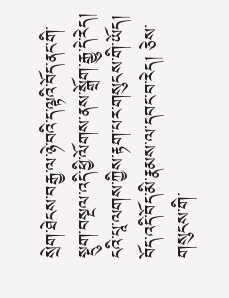སྲེག་ཐེངས་བརྒྱ་ལ་ཉེ་བའི་ད་ལྟའི་བོད་ནང་གི་སྡུག་བསྔལ་འདི་ཕྱི་ལོགས་ནས་སྒྲོག་རྒྱུ་དེ་རེད། ངའི་པཱ་ལགས་ཀྱིས་རྟག་པར་གསུངས་གི་ཡོད། བོད་འདི་བོད་མི་རྣམས་ལ་དབང་བ་རེད། ཅེས་གསུངས་གི་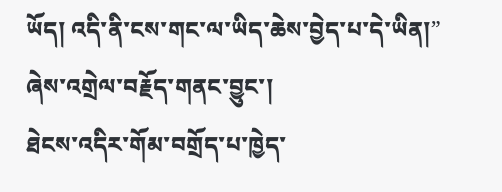ཡོད། འདི་ནི་ངས་གང་ལ་ཡིད་ཆེས་བྱེད་པ་དེ་ཡིན།” ཞེས་འགྲེལ་བརྗོད་གནང་བྱུང་།
ཐེངས་འདིར་གོམ་བགྲོད་པ་ཁྱེད་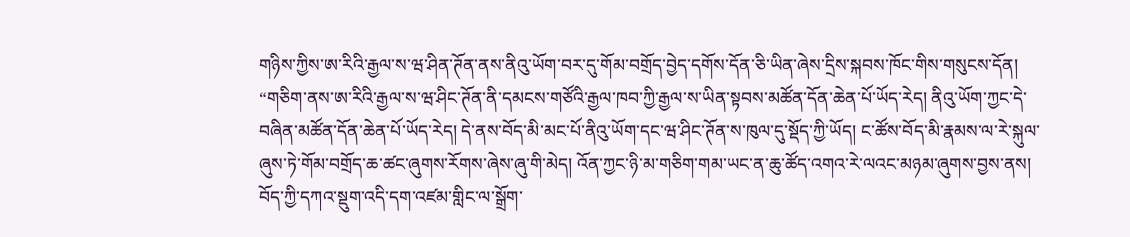གཉིས་ཀྱིས་ཨ་རིའི་རྒྱལ་ས་ཝ་ཤིན་ཊོན་ནས་ནིའུ་ཡོག་བར་དུ་གོམ་བགྲོད་བྱེད་དགོས་དོན་ཅི་ཡིན་ཞེས་དྲིས་སྐབས་ཁོང་གིས་གསུངས་དོན། “གཅིག་ནས་ཨ་རིའི་རྒྱལ་ས་ཝ་ཤིང་ཊོན་ནི་དམངས་གཙོའི་རྒྱལ་ཁབ་ཀྱི་རྒྱལ་ས་ཡིན་སྟབས་མཚོན་དོན་ཆེན་པོ་ཡོད་རེད། ནིའུ་ཡོག་ཀྱང་དེ་བཞིན་མཚོན་དོན་ཆེན་པོ་ཡོད་རེད། དེ་ནས་བོད་མི་མང་པོ་ནིའུ་ཡོག་དང་ཝ་ཤིང་ཊོན་ས་ཁུལ་དུ་སྡོད་ཀྱི་ཡོད། ང་ཚོས་བོད་མི་རྣམས་ལ་རེ་སྐུལ་ཞུས་ཏེ་གོམ་བགྲོད་ཆ་ཚང་ཞུགས་རོགས་ཞེས་ཞུ་གི་མེད། འོན་ཀྱང་ཉི་མ་གཅིག་གམ་ཡང་ན་ཆུ་ཚོད་འགའ་རེ་ལའང་མཉམ་ཞུགས་བྱས་ནས། བོད་ཀྱི་དཀའ་སྡུག་འདི་དག་འཛམ་གླིང་ལ་སྒྲོག་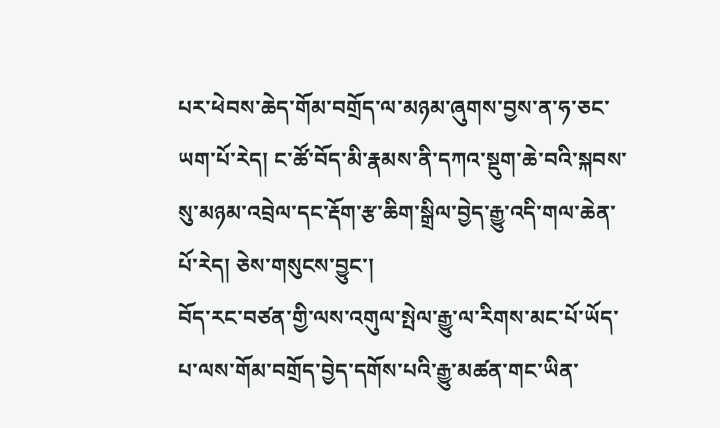པར་ཕེབས་ཆེད་གོམ་བགྲོད་ལ་མཉམ་ཞུགས་བྱས་ན་ཧ་ཅང་ཡག་པོ་རེད། ང་ཚོ་བོད་མི་རྣམས་ནི་དཀའ་སྡུག་ཆེ་བའི་སྐབས་སུ་མཉམ་འབྲེལ་དང་རྡོག་རྩ་ཆིག་སྒྲིལ་བྱེད་རྒྱུ་འདི་གལ་ཆེན་པོ་རེད། ཅེས་གསུངས་བྱུང་།
བོད་རང་བཙན་གྱི་ལས་འགུལ་སྤེལ་རྒྱུ་ལ་རིགས་མང་པོ་ཡོད་པ་ལས་གོམ་བགྲོད་བྱེད་དགོས་པའི་རྒྱུ་མཚན་གང་ཡིན་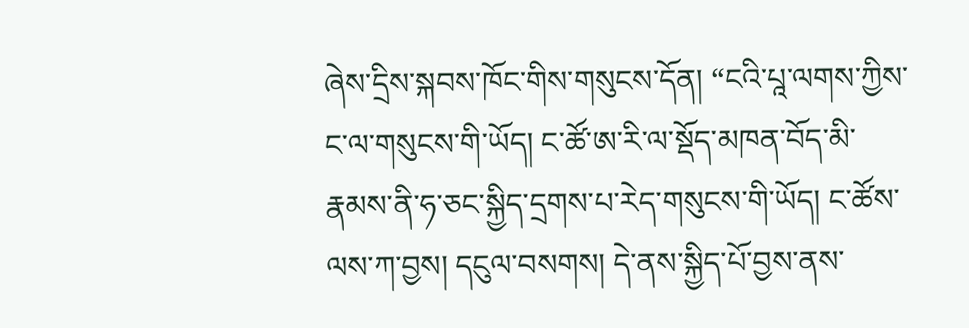ཞེས་དྲིས་སྐབས་ཁོང་གིས་གསུངས་དོན། “ངའི་པཱ་ལགས་ཀྱིས་ང་ལ་གསུངས་གི་ཡོད། ང་ཚོ་ཨ་རི་ལ་སྡོད་མཁན་བོད་མི་རྣམས་ནི་ཧ་ཅང་སྐྱིད་དྲགས་པ་རེད་གསུངས་གི་ཡོད། ང་ཚོས་ལས་ཀ་བྱས། དངུལ་བསགས། དེ་ནས་སྐྱིད་པོ་བྱས་ནས་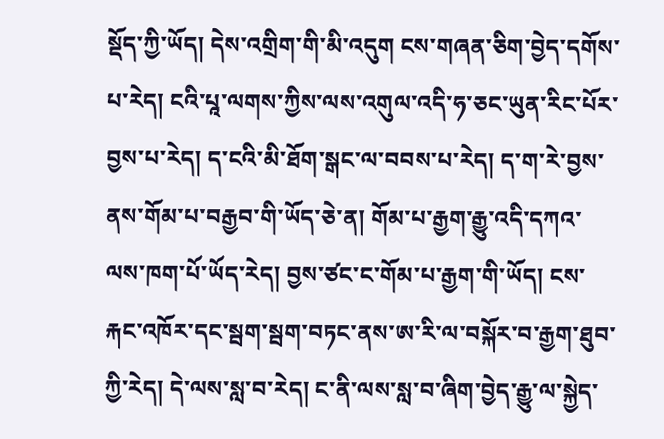སྡོད་ཀྱི་ཡོད། དེས་འགྲིག་གི་མི་འདུག ངས་གཞན་ཅིག་བྱེད་དགོས་པ་རེད། ངའི་པཱ་ལགས་ཀྱིས་ལས་འགུལ་འདི་ཧ་ཅང་ཡུན་རིང་པོར་བྱས་པ་རེད། ད་ངའི་མི་ཐོག་སྒང་ལ་བབས་པ་རེད། ད་ག་རེ་བྱས་ནས་གོམ་པ་བརྒྱབ་གི་ཡོད་ཅེ་ན། གོམ་པ་རྒྱག་རྒྱུ་འདི་དཀའ་ལས་ཁག་པོ་ཡོད་རེད། བྱས་ཙང་ང་གོམ་པ་རྒྱག་གི་ཡོད། ངས་རྐང་འཁོར་དང་སྦག་སྦག་བཏང་ནས་ཨ་རི་ལ་བསྐོར་བ་རྒྱག་ཐུབ་ཀྱི་རེད། དེ་ལས་སླ་བ་རེད། ང་ནི་ལས་སླ་བ་ཞིག་བྱེད་རྒྱུ་ལ་སྐྱེད་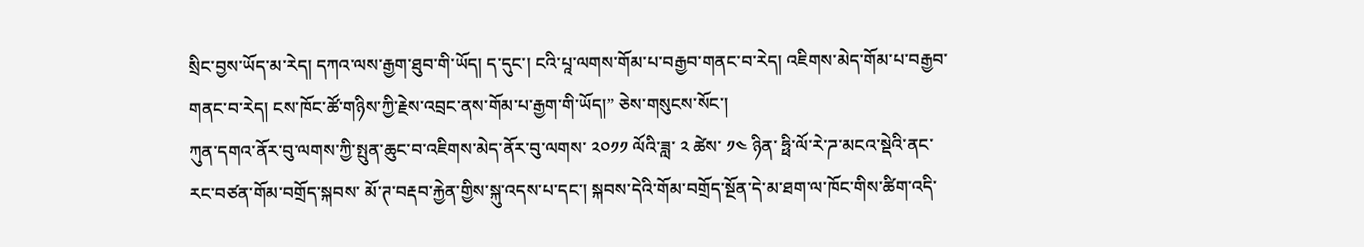སྲིང་བྱས་ཡོད་མ་རེད། དཀའ་ལས་རྒྱག་ཐུབ་གི་ཡོད། ད་དུང་། ངའི་པཱ་ལགས་གོམ་པ་བརྒྱབ་གནང་བ་རེད། འཇིགས་མེད་གོམ་པ་བརྒྱབ་གནང་བ་རེད། ངས་ཁོང་ཚོ་གཉིས་ཀྱི་རྗེས་འབྲང་ནས་གོམ་པ་རྒྱག་གི་ཡོད།” ཅེས་གསུངས་སོང་།
ཀུན་དགའ་ནོར་བུ་ལགས་ཀྱི་སྤུན་ཆུང་བ་འཇིགས་མེད་ནོར་བུ་ལགས་ ༢༠༡༡ ལོའི་ཟླ་ ༢ ཚེས་ ༡༤ ཉིན་ ཧྥི་ལོ་ཪེ་ཌ་མངའ་སྡེའི་ནང་ རང་བཙན་གོམ་བགྲོད་སྐབས་ མོ་ཊ་བརྡབ་རྐྱེན་གྱིས་སྐུ་འདས་པ་དང་། སྐབས་དེའི་གོམ་བགྲོད་སྔོན་དེ་མ་ཐག་ལ་ཁོང་གིས་ཚིག་འདི་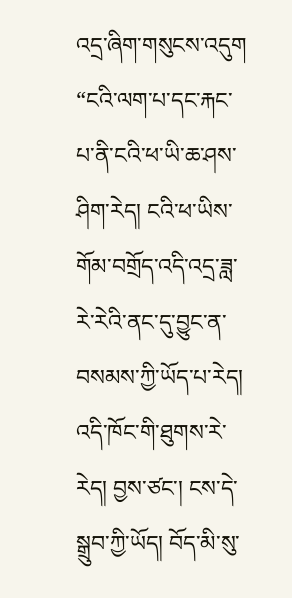འདྲ་ཞིག་གསུངས་འདུག “ངའི་ལག་པ་དང་རྐང་པ་ནི་ངའི་ཕ་ཡི་ཆ་ཤས་ཤིག་རེད། ངའི་ཕ་ཡིས་གོམ་བགྲོད་འདི་འདྲ་ཟླ་རེ་རེའི་ནང་དུ་བྱུང་ན་བསམས་ཀྱི་ཡོད་པ་རེད། འདི་ཁོང་གི་ཐུགས་རེ་རེད། བྱས་ཙང་། ངས་དེ་སྒྲུབ་ཀྱི་ཡོད། བོད་མི་སུ་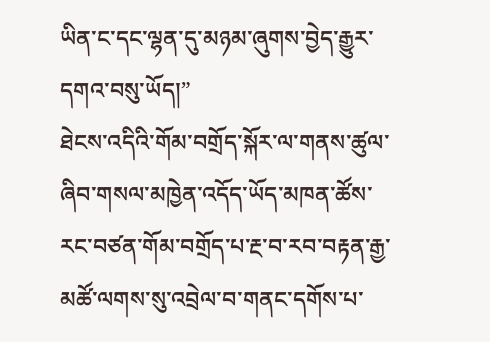ཡིན་ང་དང་ལྷན་དུ་མཉམ་ཞུགས་བྱེད་རྒྱུར་དགའ་བསུ་ཡོད།”
ཐེངས་འདིའི་གོམ་བགྲོད་སྐོར་ལ་གནས་ཚུལ་ཞིབ་གསལ་མཁྱེན་འདོད་ཡོད་མཁན་ཚོས་ རང་བཙན་གོམ་བགྲོད་པ་རྔ་བ་རབ་བརྟན་རྒྱ་མཚོ་ལགས་སུ་འབྲེལ་བ་གནང་དགོས་པ་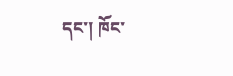དང་། ཁོང་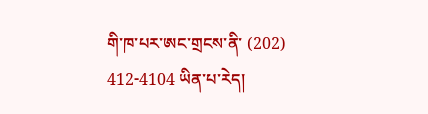གི་ཁ་པར་ཨང་གྲངས་ནི་ (202) 412-4104 ཡིན་པ་རེད།